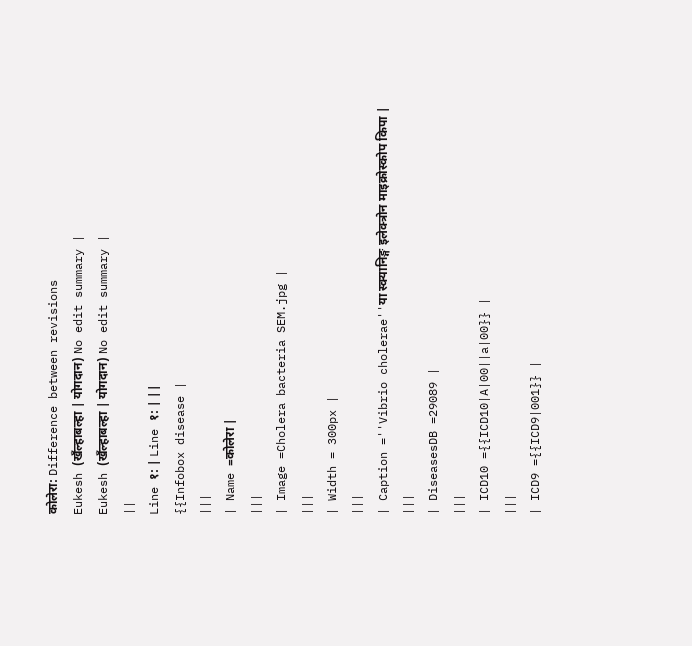कोलेरा: Difference between revisions
Eukesh (खँल्हाबल्हा | योगदान) No edit summary |
Eukesh (खँल्हाबल्हा | योगदान) No edit summary |
||
Line १: | Line १: | ||
{{Infobox disease |
|||
| Name =कोलेरा |
|||
| Image =Cholera bacteria SEM.jpg |
|||
| Width = 300px |
|||
| Caption =''Vibrio cholerae''या स्क्यानिङ्ग इलेक्त्रोन माइक्रोस्कोप किपा |
|||
| DiseasesDB =29089 |
|||
| ICD10 ={{ICD10|A|00||a|00}} |
|||
| ICD9 ={{ICD9|001}} |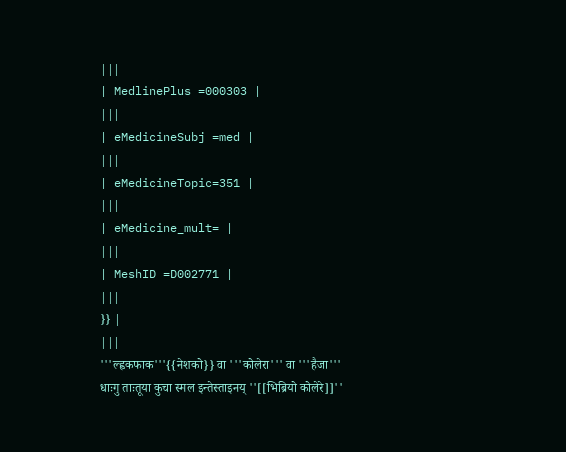|||
| MedlinePlus =000303 |
|||
| eMedicineSubj =med |
|||
| eMedicineTopic=351 |
|||
| eMedicine_mult= |
|||
| MeshID =D002771 |
|||
}} |
|||
'''ल्ह्वकफाक'''{{नेशको}} वा '''कोलेरा''' वा '''हैजा''' धाःगु ताःतूया कुचा स्मल इन्तेस्ताइनय् ''[[भिब्रियो कोलेरे]]''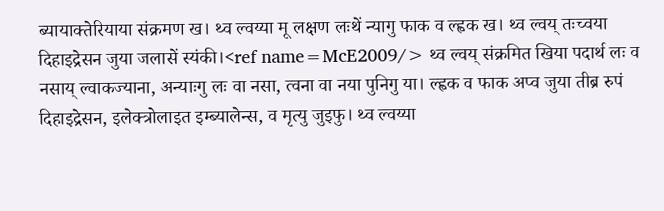ब्यायाक्तेरियाया संक्रमण ख। थ्व ल्वय्या मू लक्षण लःथें न्यागु फाक व ल्ह्वक ख। थ्व ल्वय् तःच्वया दिहाइद्रेसन जुया जलासें स्यंकी।<ref name=McE2009/> थ्व ल्वय् संक्रमित खिया पदार्थ लः व नसाय् ल्वाकज्याना, अन्याःगु लः वा नसा, त्वना वा नया पुनिगु या। ल्ह्वक व फाक अप्व जुया तीब्र रुपं दिहाइद्रेसन, इलेक्त्रोलाइत इम्ब्यालेन्स, व मृत्यु जुइफु। थ्व ल्वय्या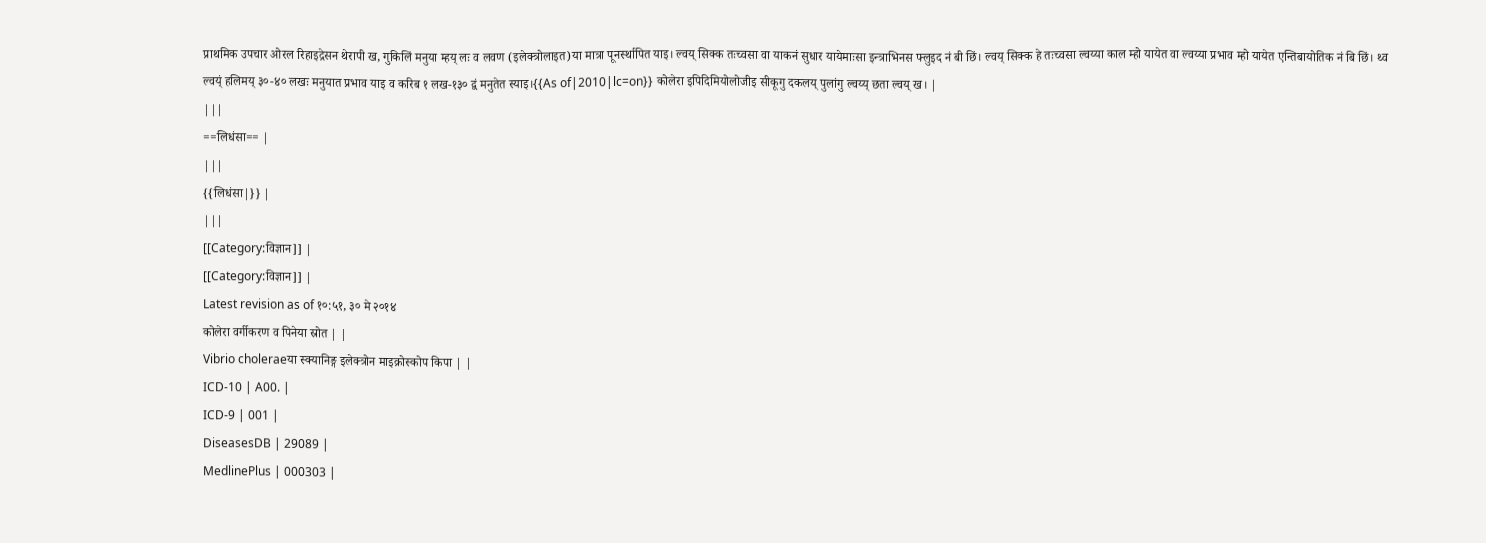प्राथमिक उपचार ओरल रिहाइद्रेसन थेरापी ख, गुकिलिं मनुया म्हय् लः व लवण (इलेक्त्रोलाइत)या मात्रा पूनर्स्थापित याइ। ल्वय् सिक्क तःच्वसा वा याकनं सुधार यायेमाःसा इन्त्राभिनस फ्लुइद नं बी छिं। ल्वय् सिक्क हे तःच्वसा ल्वय्या काल म्हो यायेत वा ल्वय्या प्रभाव म्हो यायेत एन्तिबायोतिक नं बि छिं। थ्व ल्वय्ं हलिमय् ३०-४० लखः मनुयात प्रभाव याइ व करिब १ लख-१३० द्वं मनुतेत स्याइ।{{As of|2010|lc=on}} कोलेरा इपिदिमियोलोजीइ सीकूगु दकलय् पुलांगु ल्वय्य् छता ल्वय् ख। |
|||
==लिधंसा== |
|||
{{लिधंसा|}} |
|||
[[Category:विज्ञान]] |
[[Category:विज्ञान]] |
Latest revision as of १०:५१, ३० मे २०१४
कोलेरा वर्गीकरण व पिनेया स्रोत | |
Vibrio choleraeया स्क्यानिङ्ग इलेक्त्रोन माइक्रोस्कोप किपा | |
ICD-10 | A00. |
ICD-9 | 001 |
DiseasesDB | 29089 |
MedlinePlus | 000303 |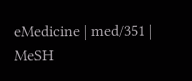eMedicine | med/351 |
MeSH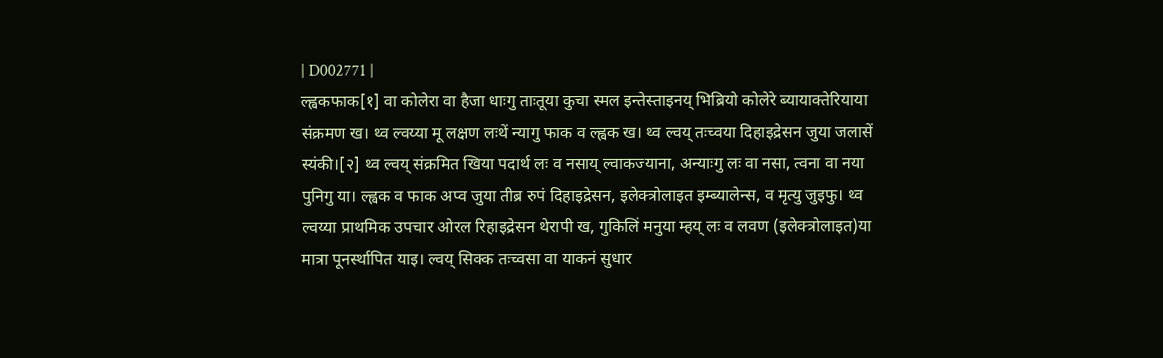| D002771 |
ल्ह्वकफाक[१] वा कोलेरा वा हैजा धाःगु ताःतूया कुचा स्मल इन्तेस्ताइनय् भिब्रियो कोलेरे ब्यायाक्तेरियाया संक्रमण ख। थ्व ल्वय्या मू लक्षण लःथें न्यागु फाक व ल्ह्वक ख। थ्व ल्वय् तःच्वया दिहाइद्रेसन जुया जलासें स्यंकी।[२] थ्व ल्वय् संक्रमित खिया पदार्थ लः व नसाय् ल्वाकज्याना, अन्याःगु लः वा नसा, त्वना वा नया पुनिगु या। ल्ह्वक व फाक अप्व जुया तीब्र रुपं दिहाइद्रेसन, इलेक्त्रोलाइत इम्ब्यालेन्स, व मृत्यु जुइफु। थ्व ल्वय्या प्राथमिक उपचार ओरल रिहाइद्रेसन थेरापी ख, गुकिलिं मनुया म्हय् लः व लवण (इलेक्त्रोलाइत)या मात्रा पूनर्स्थापित याइ। ल्वय् सिक्क तःच्वसा वा याकनं सुधार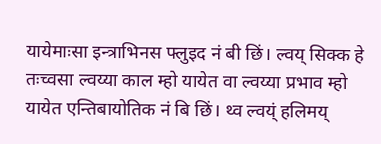यायेमाःसा इन्त्राभिनस फ्लुइद नं बी छिं। ल्वय् सिक्क हे तःच्वसा ल्वय्या काल म्हो यायेत वा ल्वय्या प्रभाव म्हो यायेत एन्तिबायोतिक नं बि छिं। थ्व ल्वय्ं हलिमय्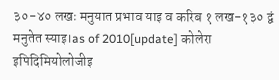३०-४० लखः मनुयात प्रभाव याइ व करिब १ लख-१३० द्वं मनुतेत स्याइ।as of 2010[update] कोलेरा इपिदिमियोलोजीइ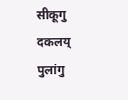सीकूगु दकलय् पुलांगु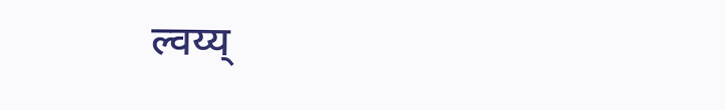ल्वय्य्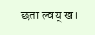छता ल्वय् ख।